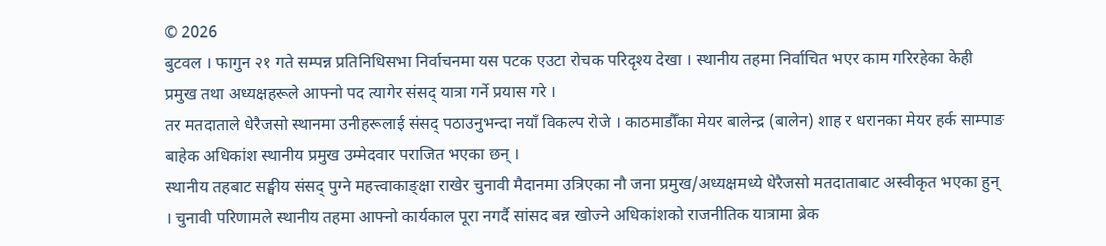© 2026
बुटवल । फागुन २१ गते सम्पन्न प्रतिनिधिसभा निर्वाचनमा यस पटक एउटा रोचक परिदृश्य देखा । स्थानीय तहमा निर्वाचित भएर काम गरिरहेका केही प्रमुख तथा अध्यक्षहरूले आफ्नो पद त्यागेर संसद् यात्रा गर्ने प्रयास गरे ।
तर मतदाताले धेरैजसो स्थानमा उनीहरूलाई संसद् पठाउनुभन्दा नयाँ विकल्प रोजे । काठमाडौँका मेयर बालेन्द्र (बालेन) शाह र धरानका मेयर हर्क साम्पाङ बाहेक अधिकांश स्थानीय प्रमुख उम्मेदवार पराजित भएका छन् ।
स्थानीय तहबाट सङ्घीय संसद् पुग्ने महत्त्वाकाङ्क्षा राखेर चुनावी मैदानमा उत्रिएका नौ जना प्रमुख/अध्यक्षमध्ये धेरैजसो मतदाताबाट अस्वीकृत भएका हुन् । चुनावी परिणामले स्थानीय तहमा आफ्नो कार्यकाल पूरा नगर्दै सांसद बन्न खोज्ने अधिकांशको राजनीतिक यात्रामा ब्रेक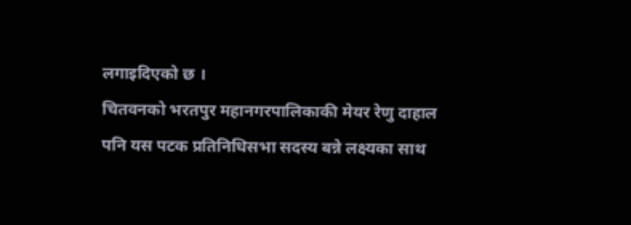लगाइदिएको छ ।
चितवनको भरतपुर महानगरपालिकाकी मेयर रेणु दाहाल पनि यस पटक प्रतिनिधिसभा सदस्य बन्ने लक्ष्यका साथ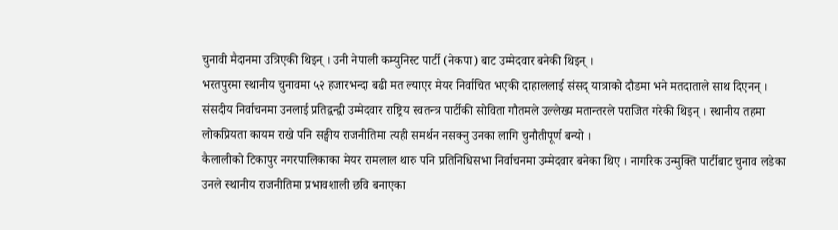चुनावी मैदानमा उत्रिएकी थिइन् । उनी नेपाली कम्युनिस्ट पार्टी (नेकपा) बाट उम्मेदवार बनेकी थिइन् ।
भरतपुरमा स्थानीय चुनावमा ५२ हजारभन्दा बढी मत ल्याएर मेयर निर्वाचित भएकी दाहाललाई संसद् यात्राको दौडमा भने मतदाताले साथ दिएनन् ।
संसदीय निर्वाचनमा उनलाई प्रतिद्वन्द्वी उम्मेदवार राष्ट्रिय स्वतन्त्र पार्टीकी सोविता गौतमले उल्लेख्य मतान्तरले पराजित गरेकी थिइन् । स्थानीय तहमा लोकप्रियता कायम राखे पनि सङ्घीय राजनीतिमा त्यही समर्थन नसक्नु उनका लागि चुनौतीपूर्ण बन्यो ।
कैलालीको टिकापुर नगरपालिकाका मेयर रामलाल थारु पनि प्रतिनिधिसभा निर्वाचनमा उम्मेदवार बनेका थिए । नागरिक उन्मुक्ति पार्टीबाट चुनाव लडेका उनले स्थानीय राजनीतिमा प्रभावशाली छवि बनाएका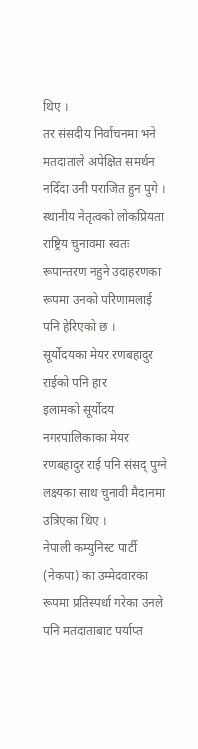थिए ।
तर संसदीय निर्वाचनमा भने मतदाताले अपेक्षित समर्थन नदिँदा उनी पराजित हुन पुगे । स्थानीय नेतृत्वको लोकप्रियता राष्ट्रिय चुनावमा स्वतः रूपान्तरण नहुने उदाहरणका रूपमा उनको परिणामलाई पनि हेरिएको छ ।
सूर्योदयका मेयर रणबहादुर राईको पनि हार
इलामको सूर्योदय नगरपालिकाका मेयर रणबहादुर राई पनि संसद् पुग्ने लक्ष्यका साथ चुनावी मैदानमा उत्रिएका थिए ।
नेपाली कम्युनिस्ट पार्टी (नेकपा) का उम्मेदवारका रूपमा प्रतिस्पर्धा गरेका उनले पनि मतदाताबाट पर्याप्त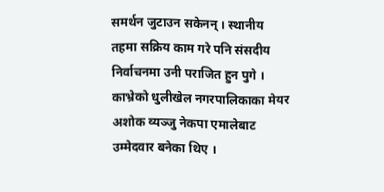समर्थन जुटाउन सकेनन् । स्थानीय तहमा सक्रिय काम गरे पनि संसदीय निर्वाचनमा उनी पराजित हुन पुगे ।
काभ्रेको धुलीखेल नगरपालिकाका मेयर अशोक व्यञ्जु नेकपा एमालेबाट उम्मेदवार बनेका थिए ।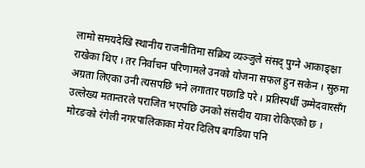लामो समयदेखि स्थानीय राजनीतिमा सक्रिय व्यञ्जुले संसद् पुग्ने आकाङ्क्षा राखेका थिए । तर निर्वाचन परिणामले उनको योजना सफल हुन सकेन । सुरुमा अग्रता लिएका उनी त्यसपछि भने लगातार पछाडि परे । प्रतिस्पर्धी उम्मेदवारसँग उल्लेख्य मतान्तरले पराजित भएपछि उनको संसदीय यात्रा रोकिएको छ ।
मोरङको रंगेली नगरपालिकाका मेयर दिलिप बगडिया पनि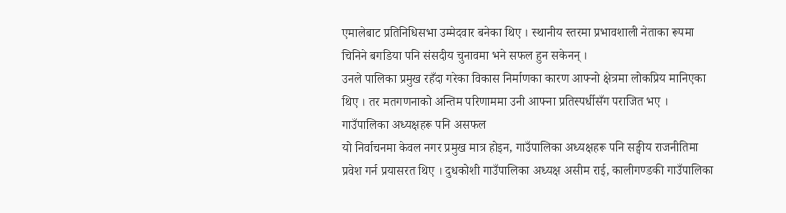एमालेबाट प्रतिनिधिसभा उम्मेदवार बनेका थिए । स्थानीय स्तरमा प्रभावशाली नेताका रूपमा चिनिने बगडिया पनि संसदीय चुनावमा भने सफल हुन सकेनन् ।
उनले पालिका प्रमुख रहँदा गरेका विकास निर्माणका कारण आफ्नो क्षेत्रमा लोकप्रिय मानिएका थिए । तर मतगणनाको अन्तिम परिणाममा उनी आफ्ना प्रतिस्पर्धीसँग पराजित भए ।
गाउँपालिका अध्यक्षहरू पनि असफल
यो निर्वाचनमा केवल नगर प्रमुख मात्र होइन, गाउँपालिका अध्यक्षहरू पनि सङ्घीय राजनीतिमा प्रवेश गर्न प्रयासरत थिए । दुधकोशी गाउँपालिका अध्यक्ष असीम राई, कालीगण्डकी गाउँपालिका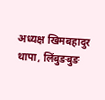अध्यक्ष खिमबहादुर थापा, लिंबुङबुङ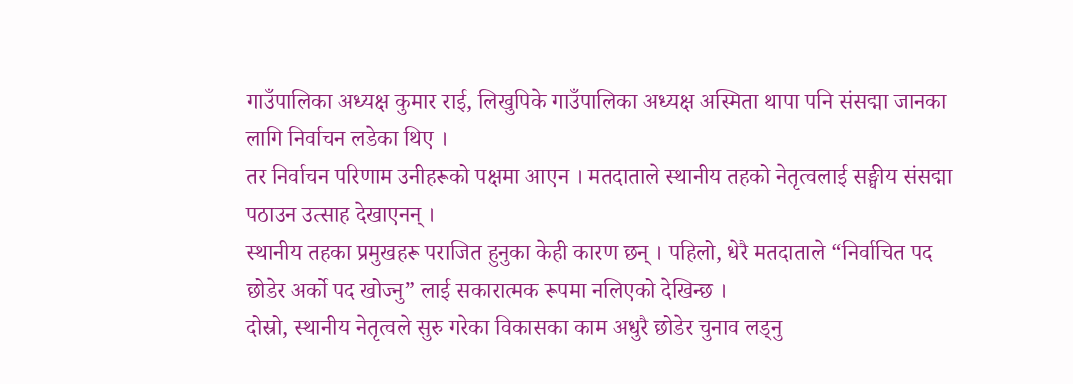गाउँपालिका अध्यक्ष कुमार राई, लिखुपिके गाउँपालिका अध्यक्ष अस्मिता थापा पनि संसद्मा जानका लागि निर्वाचन लडेका थिए ।
तर निर्वाचन परिणाम उनीहरूको पक्षमा आएन । मतदाताले स्थानीय तहको नेतृत्वलाई सङ्घीय संसद्मा पठाउन उत्साह देखाएनन् ।
स्थानीय तहका प्रमुखहरू पराजित हुनुका केही कारण छन् । पहिलो, धेरै मतदाताले “निर्वाचित पद छोडेर अर्को पद खोज्नु” लाई सकारात्मक रूपमा नलिएको देखिन्छ ।
दोस्रो, स्थानीय नेतृत्वले सुरु गरेका विकासका काम अधुरै छोडेर चुनाव लड्नु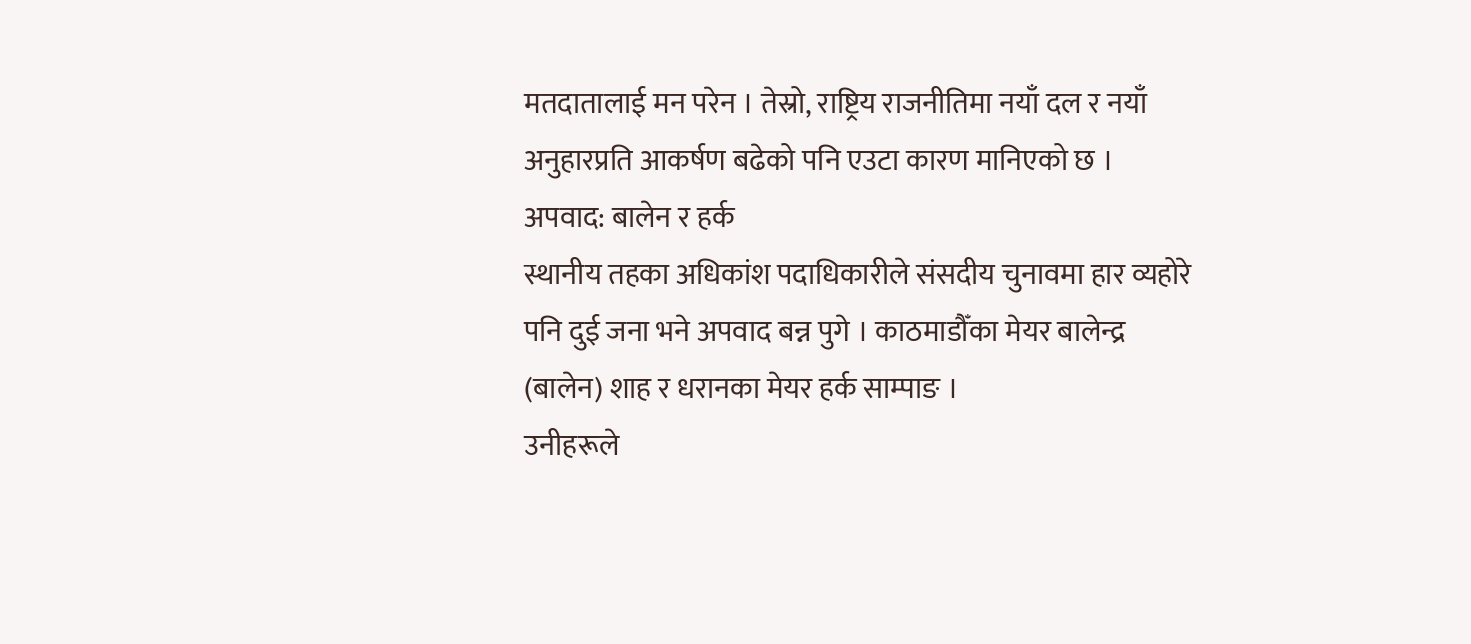मतदातालाई मन परेन । तेस्रो, राष्ट्रिय राजनीतिमा नयाँ दल र नयाँ अनुहारप्रति आकर्षण बढेको पनि एउटा कारण मानिएको छ ।
अपवाद: बालेन र हर्क
स्थानीय तहका अधिकांश पदाधिकारीले संसदीय चुनावमा हार व्यहोरे पनि दुई जना भने अपवाद बन्न पुगे । काठमाडौँका मेयर बालेन्द्र (बालेन) शाह र धरानका मेयर हर्क साम्पाङ ।
उनीहरूले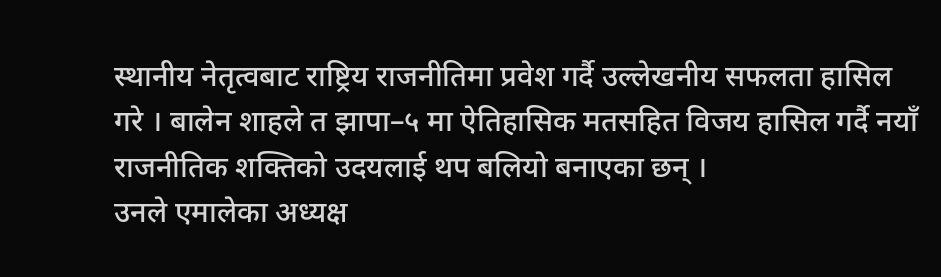स्थानीय नेतृत्वबाट राष्ट्रिय राजनीतिमा प्रवेश गर्दै उल्लेखनीय सफलता हासिल गरे । बालेन शाहले त झापा–५ मा ऐतिहासिक मतसहित विजय हासिल गर्दै नयाँ राजनीतिक शक्तिको उदयलाई थप बलियो बनाएका छन् ।
उनले एमालेका अध्यक्ष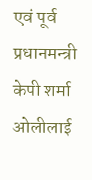एवं पूर्व प्रधानमन्त्री केपी शर्मा ओलीलाई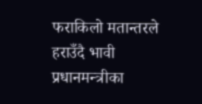फराकिलो मतान्तरले हराउँदै भावी प्रधानमन्त्रीका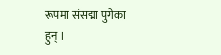रूपमा संसद्मा पुगेका हुन् ।